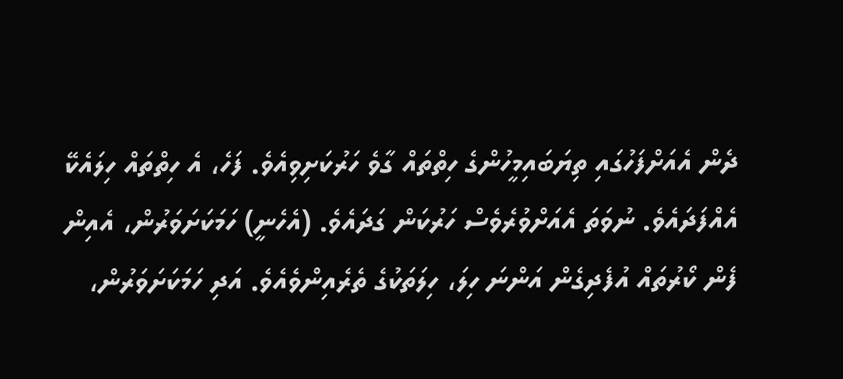ދެން އެއަށްފަހުގައި ތިޔަބައިމީހުންގެ ހިތްތައް ގާވެ ހަރުކަށިވިއެވެ. ފަހެ، އެ ހިތްތައް ހިލައެކޭ އެއްފަދައެވެ. ނުވަތަ އެއަށްވުރެވެސް ހަރުކަން ގަދައެވެ. (އެހެނީ) ހަމަކަށަވަރުން، އެއިން ފެން ކޯރުތައް އުފެދިގެން އަންނަ ހިލަ، ހިލަތަކުގެ ތެރެއިންވެއެވެ. އަދި ހަމަކަށަވަރުން،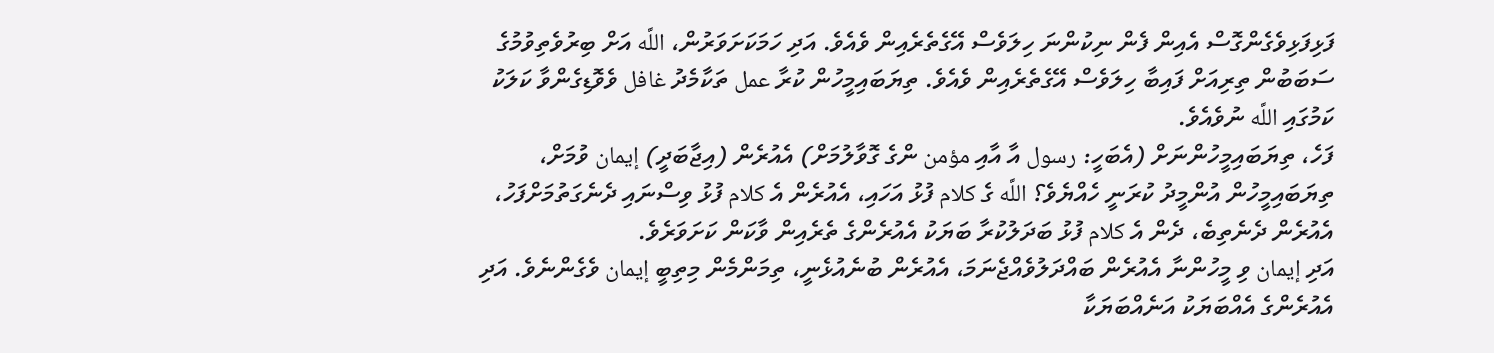ފަޅިފަޅިވެގެންގޮސް އެއިން ފެން ނިކުންނަ ހިލަވެސް އޭގެތެރެއިން ވެއެވެ. އަދި ހަމަކަށަވަރުން، اللَّه އަށް ބިރުވެތިވުމުގެ ސަބަބުން ތިރިއަށް ފައިބާ ހިލަވެސް އޭގެތެރެއިން ވެއެވެ. ތިޔަބައިމީހުން ކުރާ عمل ތަކާމެދު غافل ވެވޮޑިގެންވާ ކަލަކު ކަމުގައި اللَّه ނުވެއެވެ.
ފަހެ، ތިޔަބައިމީހުންނަށް (އެބަހީ: رسول އާ އާއި مؤمن ންގެ ގޮވާލުމަށް) އެއުރެން (އިޖާބަދީ) إيمان ވުމަށް، ތިޔަބައިމީހުން އުންމީދު ކުރަނީ ހެއްޔެވެ؟ اللَّه ގެ كلام ފުޅު އަހައި، އެއުރެން އެ كلام ފުޅު ވިސްނައި ދެނެގަތުމަށްފަހު، އެއުރެން ދެނެތިބެ، ދެން އެ كلام ފުޅު ބަދަލުކުރާ ބަޔަކު އެއުރެންގެ ތެރެއިން ވާކަން ކަށަވަރެވެ.
އަދި إيمان ވި މީހުންނާ އެއުރެން ބައްދަލުވެއްޖެނަމަ، އެއުރެން ބުނެއުޅެނީ، ތިމަންމެން މިތިބީ إيمان ވެގެންނެވެ. އަދި އެއުރެންގެ އެއްބަޔަކު އަނެއްބަޔަކާ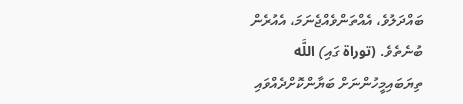ބައްދަލުވެ، އެއްތަންވެއްޖެނަމަ، އެއުރެން ބުނެތެވެ. (توراة ގައި) اللَّه ތިޔަބައިމީހުންނަށް ބަޔާންކޮށްދެއްވައި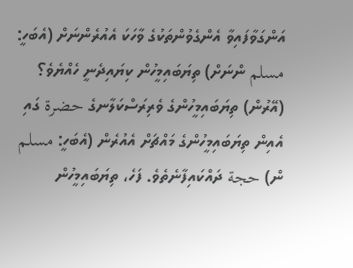އަންގަވާފައިވާ އެންގެވުންތަކުގެ ވާހަކަ އެއުރެންނަށް (އެބަހީ: مسلم ންނަށް) ތިޔަބައިމީހުން ކިޔައިދެނީ ހެއްޔެވެ؟ (އޭރުން) ތިޔަބައިމީހުންގެ ވެރިރަސްކަލާނގެ حضرة ގައި އެއިން ތިޔަބައިމީހުންގެ މައްޗަށް އެއުރެން (އެބަހީ: مسلم ން) حجة ދައްކައިފާނެތެވެ. ފަހެ، ތިޔަބައިމީހުން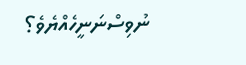ނުވިސްނަނީހެއްޔެވެ؟